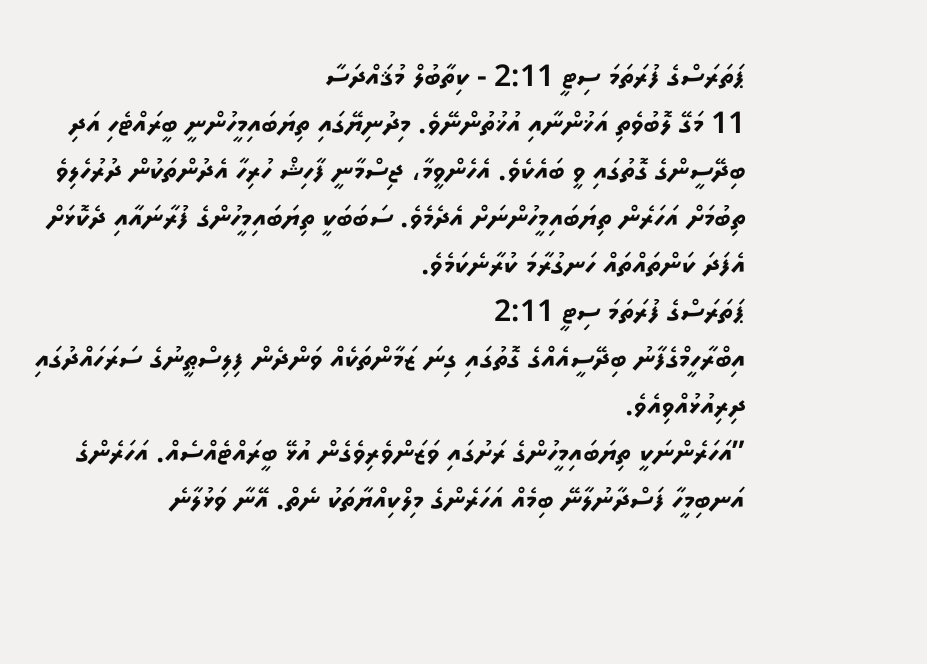ޕަތަރަސްގެ ފުރަތަމަ ސިޓީ 2:11 - ކިތާބުލް މުޤައްދަސާ
11 މަގޭ ލޮބުވެތި އަޚުންނާއި އުޚުތުންނޭވެ. މިދުނިޔޭގައި ތިޔަބައިމީހުންނީ ބީރައްޓެހި އަދި ބިދޭސީންގެ ގޮތުގައި ވީ ބައެކެވެ. އެހެންވީމާ، ޖިސްމާނީ ފާހިޝް ހުރިހާ އެދުންތަކުން ދުރުހެލިވެ ތިބުމަށް އަހަރެން ތިޔަބައިމީހުންނަށް އެދެމެވެ. ސަބަބަކީ ތިޔަބައިމީހުންގެ ފުރާނައާއި ދެކޮޅަށް އެފަދަ ކަންތައްތައް ހަނގުރާމަ ކުރާނެކަމެވެ.
ޕަތަރަސްގެ ފުރަތަމަ ސިޓީ 2:11
އިބްރާހީމްގެފާނު ބިދޭސީއެއްގެ ގޮތުގައި ގިނަ ޒަމާންތަކެއް ވަންދެން ފިލިސްޠީނުގެ ސަރަހައްދުގައި ދިރިއުޅުއްވިއެވެ.
”އަހަރެންނަކީ ތިޔަބައިމީހުންގެ ރަށުގައި ވަޒަންވެރިވެގެން އުޅޭ ބީރައްޓެއްސެއް. އަހަރެންގެ އަނބިމީހާ ފަސްދާނުލާނޭ ބިމެއް އަހަރެންގެ މިލްކިއްޔާތަކު ނެތް. އޭނާ ވަޅުލާނެ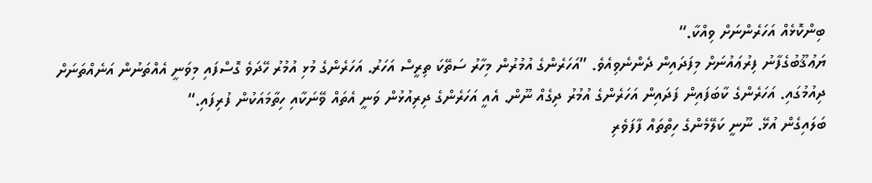ބިންކޮޅެއް އަހަރެންނަށް ވިއްކާ.“
ޔަޢުޤޫބުގެފާނު ފިރުޢައުނަށް މިފަދައިން ދެންނެވިއެވެ. ”އަހަރެންގެ އުމުރުން މިހާރު ސަތޭކަ ތިރީސް އަހަރު. އަހަރެންގެ މުޅި އުމުރު ހޭދަވެ ގޮސްފައި މިވަނީ އެއްތަނުން އަނެއްތަނަށް ދިއުމުގައި. އަހަރެންގެ ކާބަފައިން ފަދައިން އަހަރެންގެ އުމުރު ދިގެއް ނޫން. އެއީ އަހަރެންގެ ދިރިއުޅުން ވަނީ އެތައް ވޭނަކާއި ހިތާމައަކުން ފުރިފައި.“
ބަލައިގެން އުޅޭ. ނޫނީ ކަލޭމެންގެ ހިތްތައް ފާފަވެރި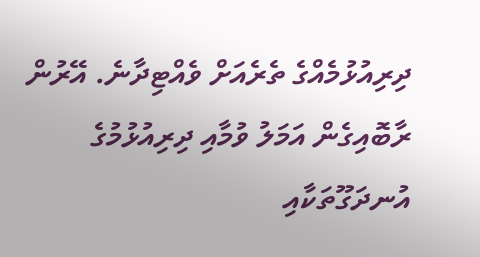ދިރިއުޅުމެއްގެ ތެރެއަށް ވެއްޓިދާނެ. އޭރުން ރާބޮއިގެން އަމަލު ވުމާއި ދިރިއުޅުމުގެ އުނދަގޫތަކާއި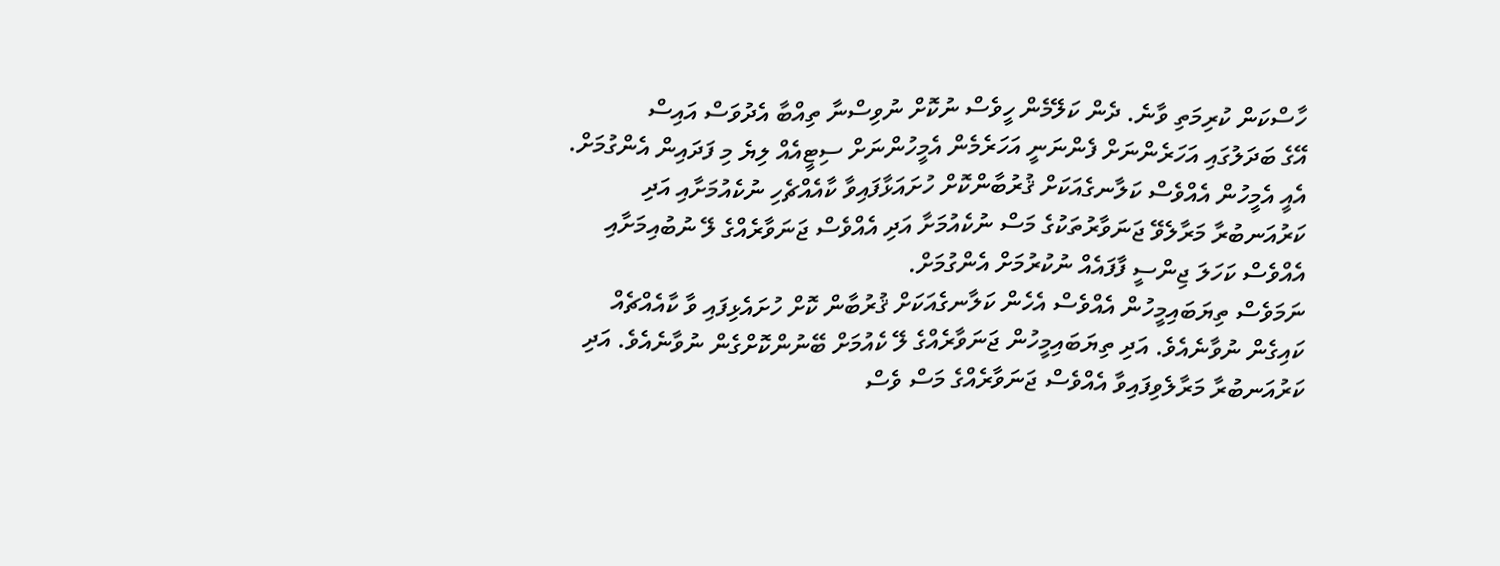ހާސްކަން ކުރިމަތި ވާނެ. ދެން ކަލޭމެން ހީވެސް ނުކޮށް ނުވިސްނާ ތިއްބާ އެދުވަސް އައިސް
އޭގެ ބަދަލުގައި އަހަރެންނަށް ފެންނަނީ އަހަރެމެން އެމީހުންނަށް ސިޓީއެއް ލިޔެ މި ފަދައިން އެންގުމަށް. އެއީ އެމީހުން އެއްވެސް ކަލާނގެއަކަށް ޤުރުބާންކޮށް ހުށައަޅާފައިވާ ކާއެއްޗެހި ނުކެއުމަށާއި އަދި ކަރުއަނބުރާ މަރާލެވޭ ޖަނަވާރުތަކުގެ މަސް ނުކެއުމަށާ އަދި އެއްވެސް ޖަނަވާރެއްގެ ލޭ ނުބުއިމަށާއި އެއްވެސް ކަހަލަ ޖިންސީ ފާފައެއް ނުކުރުމަށް އެންގުމަށް.
ނަމަވެސް ތިޔަބައިމީހުން އެއްވެސް އެހެން ކަލާނގެއަކަށް ޤުރުބާން ކޮށް ހުށައެޅިފައި ވާ ކާއެއްޗެއް ކައިގެން ނުވާނެއެވެ. އަދި ތިޔަބައިމީހުން ޖަނަވާރެއްގެ ލޭ ކެއުމަށް ބޭނުންކޮށްގެން ނުވާނެއެވެ. އަދި ކަރުއަނބުރާ މަރާލެވިފައިވާ އެއްވެސް ޖަނަވާރެއްގެ މަސް ވެސް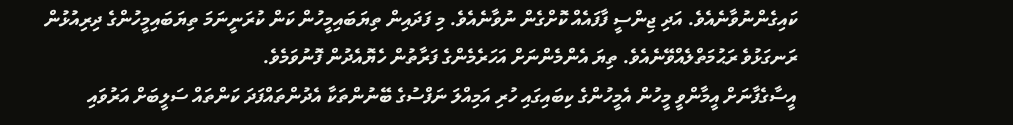ކައިގެންނުވާނެއެވެ. އަދި ޖިންސީ ފާފައެއް ކޮށްގެން ނުވާނެއެވެ. މި ފަދައިން ތިޔަބައިމީހުން ކަން ކުރަނީނަމަ ތިޔަބައިމީހުންގެ ދިރިއުޅުން ރަނގަޅުވެ ރަޙުމަތްލެއްވޭނެއެވެ. ތިޔަ އެންމެންނަށް އަހަރެމެންގެ ފަރާތުން ހެޔޮއެދުން ފޮނުވަމެވެ.
އީސާގެފާނަށް އީމާންވީ މީހުން އެމީހުންގެ ކިބައިގައި ހުރި އަމިއްލަ ނަފްސުގެ ބޭނުންތަކާ އެދުންތައްފަދަ ކަންތައް ސަލީބަށް އަރުވައި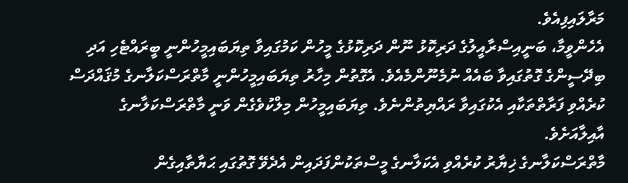މަރާލައިފިއެވެ.
އެހެންވީމާ، ބަނީއިސްރާއީލުގެ ދަރިކޮޅު ނޫން ދަރިކޮޅުގެ މީހުން ކަމުގައިވާ ތިޔަބައިމީހުންނީ ބީރައްޓެހި އަދި ބިދޭސީންގެ ގޮތުގައިވާ ބައެއް ނުމެނޫންމެއެވެ. އެގޮތުން މިހާރު ތިޔަބައިމީހުންނީ މާތްރަސްކަލާނގެ މުޤައްދަސް ކުރެއްވި ފަރާތްތަކާއި އެކުގައިވާ ރައްޔިތުންނެވެ. ތިޔަބައިމީހުން މިލްކުވެގެން ވަނީ މާތްރަސްކަލާނގެ އާއިލާއަށެވެ.
މާތްރަސްކަލާނގެ ޚިޔާރު ކުރެއްވި އެކަލާނގެ މީސްތަކުންފަދައިން އެދެވޭ ގޮތުގައި ޙަޔާތާއިގެން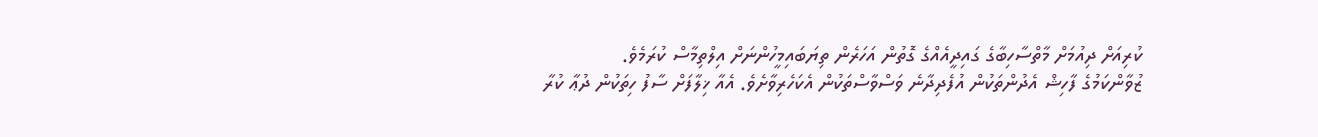ކުރިއަށް ދިއުމަށް މާތްސާހިބާގެ ގައިދީއެއްގެ ގޮތުން އަހަރެން ތިޔަބައިމީހުންނަށް އިލްތިމާސް ކުރަމެވެ.
ޒުވާންކަމުގެ ފާހިޝް އެދުންތަކުން އުފެދިދާނެ ވަސްވާސްތަކުން އެކަހެރިވާށެވެ. އެއާ ޚިލާފަށް ސާފު ހިތަކުން ދުޢާ ކުރާ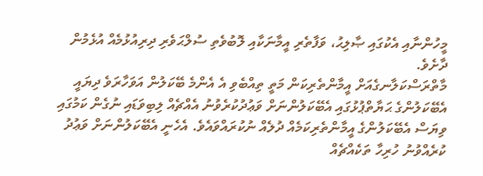މީހުންނާއި އެކުގައި ޞާލިޙު، ވަފާތެރި އީމާނަކާއި ލޮބުވެތި ސުލްޙަވެރި ދިރިއުޅުމެއް އުޅެމުން ދާށެވެ.
މާތްރަސްކަލާނގެއަށް އީމާންތެރިކަން މަތީ ތިއްބެވި އެ އެންމެ ބޭކަލުން އަވަހާރަވެ ދިޔައީ އެބޭކަލުންގެ ޙަޔާތްޕުޅުގައި އެބޭކަލުންނަށް ވަޢުދުކުރެވުނު އެއްޗެއް ލިބިވަޑައި ނުގެން ކަމުގައި ވިޔަސް އެބޭކަލުންގެ އީމާންތެރިކަމެއް ދުލެއް ނުކުރައްވައެވެ. އެހެނީ އެބޭކަލުންނަށް ވަޢުދު ކުރެއްވުނު ހުރިހާ ތަކެއްޗެއް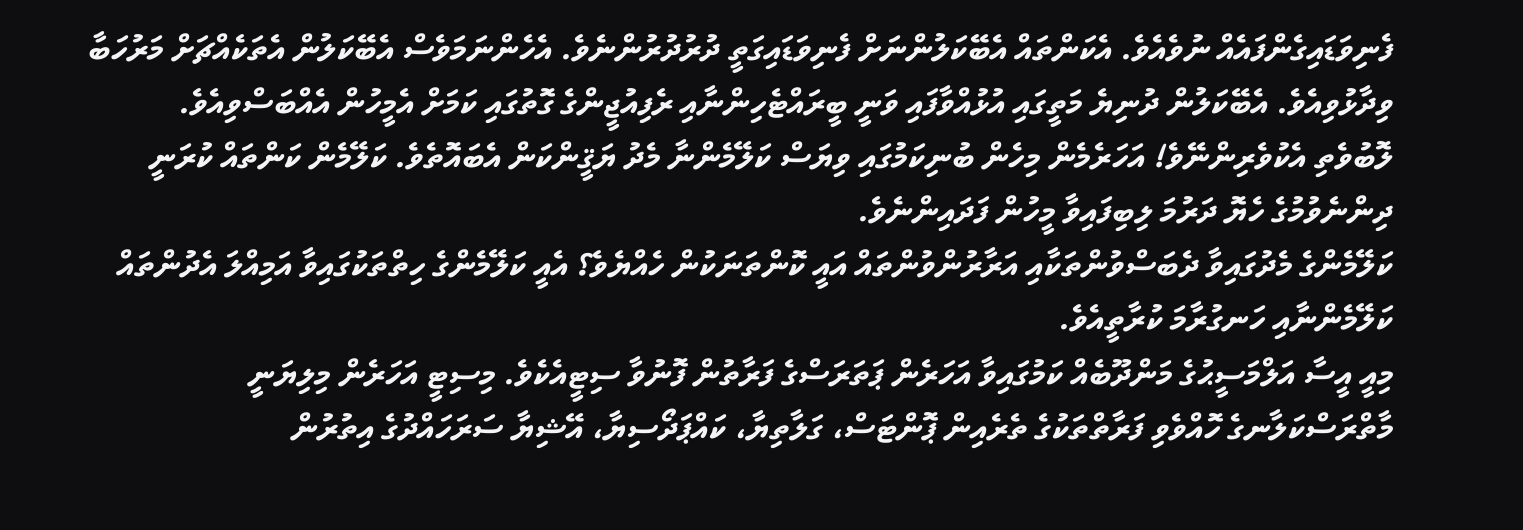ފެނިވަޑައިގެންފައެއް ނުވެއެވެ. އެކަންތައް އެބޭކަލުންނަށް ފެނިވަޑައިގަތީ ދުރުދުރުންނެވެ. އެހެންނަމަވެސް އެބޭކަލުން އެތަކެއްޗަށް މަރުހަބާ ވިދާޅުވިއެވެ. އެބޭކަލުން ދުނިޔެ މަތީގައި އުޅުއްވާފައި ވަނީ ބީރައްޓެހިންނާއި ރެފިއުޖީންގެ ގޮތުގައި ކަމަށް އެމީހުން އެއްބަސްވިއެވެ.
ލޮބުވެތި އެކުވެރިންނޭވެ! އަހަރެމެން މިހެން ބުނިކަމުގައި ވިޔަސް ކަލޭމެންނާ މެދު ޔަޤީންކަން އެބައޮތެވެ. ކަލޭމެން ކަންތައް ކުރަނީ ދިންނެވުމުގެ ހެޔޮ ދަރުމަ ލިބިފައިވާ މީހުން ފަދައިންނެވެ.
ކަލޭމެންގެ މެދުގައިވާ ދެބަސްވުންތަކާއި އަރާރުންވުންތައް އައީ ކޮންތަނަކުން ހެއްޔެވެ؟ އެއީ ކަލޭމެންގެ ހިތްތަކުގައިވާ އަމިއްލަ އެދުންތައް ކަލޭމެންނާއި ހަނގުރާމަ ކުރާތީއެވެ.
މިއީ އީސާ އަލްމަސީޙުގެ މަންދޫބެއް ކަމުގައިވާ އަހަރެން ޕަތަރަސްގެ ފަރާތުން ފޮނުވާ ސިޓީއެކެވެ. މިސިޓީ އަހަރެން މިލިޔަނީ މާތްރަސްކަލާނގެ ހޮއްވެވި ފަރާތްތަކުގެ ތެރެއިން ޕޮންޓަސް، ގަލާތިޔާ، ކައްޕަދޯސިޔާ، އޭޝިޔާ ސަރަހައްދުގެ އިތުރުން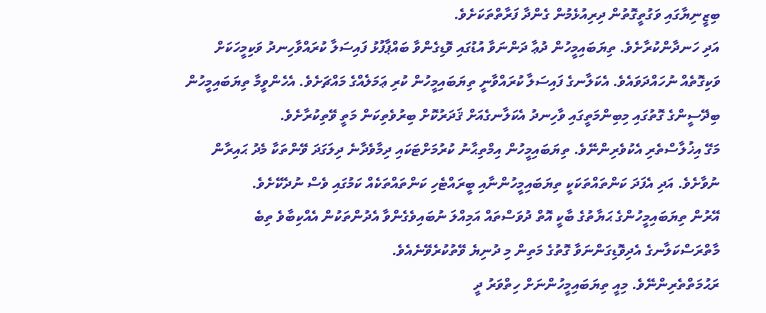ބިޒީނިޔާގައި ވަގުތީގޮތުން ދިރިއުޅެމުން ގެންދާ ފަރާތްތަކަށެވެ.
އަދި ހަނދާންކުރާށެވެ. ތިޔަބައިމީހުން ދުޢާ ދަންނަވާ އުޑުގައި ވޮޑިގެންވާ ބައްޕާފުޅު ފައިސަލާ ކުރައްވާހިނދު ވަކިމީހަކަށް ވަކިގޮތެއް ނުހައްދަވައެވެ. އެކަލާނގެ ފައިސަލާ ކުރައްވާނީ ތިޔަބައިމީހުން ކުރި ޢަމަލެއްގެ މައްޗަށެވެ. އެހެންވީމާ ތިޔަބައިމީހުން ބިދޭސީންގެ ގޮތުގައި މިބިންމަތީގައި ވާހިނދު އެކަލާނގެއަށް ޤަދަރުކޮށް ބިރުވެތިކަން މަތީ ވޭތިކުރާށެވެ.
މަގޭ އިޚުލާސްތެރި އެކުވެރިންނޭވެ. ތިޔަބައިމީހުން އިމްތިޙާނު ކުރުމަށްޓަކައި ދިމާވެދާނެ ދިލަގަދަ ވޭންތަކާ މެދު ޙައިރާން ނުވާށެވެ. އަދި އެފަދަ ކަންތައްތަކަކީ ތިޔަބައިމީހުންނާއި ބީރައްޓެހި ކަންތައްތަކެއް ކަމުގައި ވެސް ނުދެކޭށެވެ.
އޭރުން ތިޔަބައިމީހުންގެ ޙަޔާތުގެ ބާކީ އޮތް ދުވަސްތައް އަމިއްލަ ނުބައިވެގެންވާ އެދުންތަކުން އެއްކިބާވެ ތިބެ މާތްރަސްކަލާނގެ އެދިވޮޑިގަންނަވާ ގޮތުގެ މަތިން މި ދުނިޔެ ވޭތުކުރެވޭނެއެވެ.
ރަޙުމަތްތެރިންނޭވެ. މިއީ ތިޔަބައިމީހުންނަށް ހިތްވަރު ދީ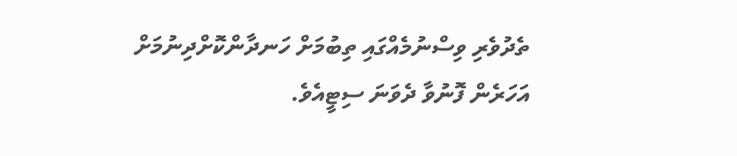ތެދުވެރި ވިސްނުމެއްގައި ތިބުމަށް ހަނދާންކޮށްދިނުމަށް އަހަރެން ފޮނުވާ ދެވަނަ ސިޓީއެވެ.